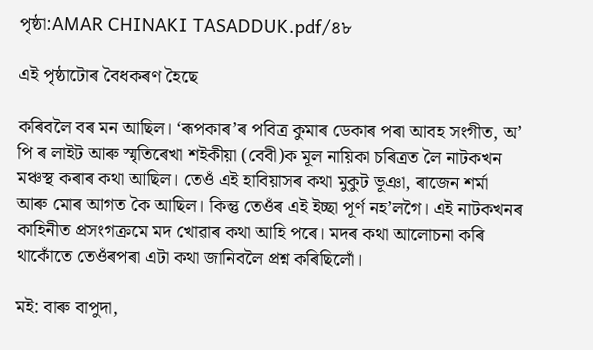পৃষ্ঠা:AMAR CHINAKI TASADDUK.pdf/৪৮

এই পৃষ্ঠাটোৰ বৈধকৰণ হৈছে

কৰিবলৈ বৰ মন আছিল। ‘ৰূপকাৰ’ৰ পবিত্ৰ কুমাৰ ডেকাৰ পৰা আবহ সংগীত, অ’ পি ৰ লাইট আৰু স্মৃতিৰেখা শইকীয়া (বেবী)ক মূল নায়িকা চৰিত্ৰত লৈ নাটকখন মঞ্চস্থ কৰাৰ কথা আছিল। তেওঁ এই হাবিয়াসৰ কথা মুকুট ভূঞা, ৰাজেন শৰ্মা আৰু মোৰ আগত কৈ আছিল। কিন্তু তেওঁৰ এই ইচ্ছা পূৰ্ণ নহ’লগৈ। এই নাটকখনৰ কাহিনীত প্ৰসংগক্ৰমে মদ খোৱাৰ কথা আহি পৰে। মদৰ কথা আলোচনা কৰি থাকোঁতে তেওঁৰপৰা এটা কথা জানিবলৈ প্ৰশ্ন কৰিছিলোঁ।

মই: বাৰু বাপুদা,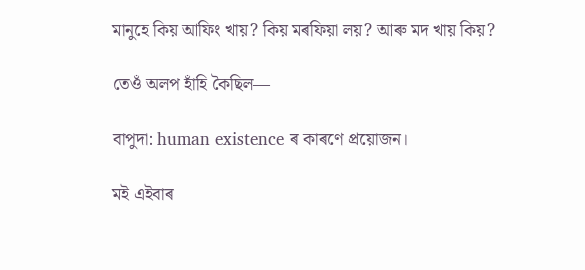মানুহে কিয় আফিং খায়? কিয় মৰফিয়া লয়? আৰু মদ খায় কিয়?

তেওঁ অলপ হাঁহি কৈছিল—

বাপুদা: human existence ৰ কাৰণে প্ৰয়োজন।

মই এইবাৰ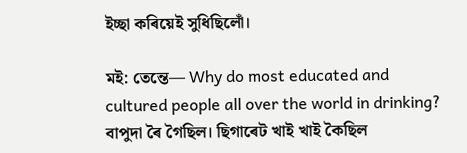ইচ্ছা কৰিয়েই সুধিছিলোঁ।

মই: তেন্তে— Why do most educated and cultured people all over the world in drinking? বাপুদা ৰৈ গৈছিল। ছিগাৰেট খাই খাই কৈছিল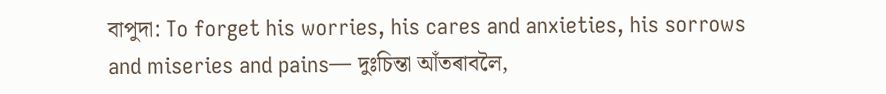বাপুদা: To forget his worries, his cares and anxieties, his sorrows and miseries and pains— দুঃচিন্তা আঁতৰাবলৈ,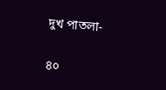দুখ পাতলা-

৪০